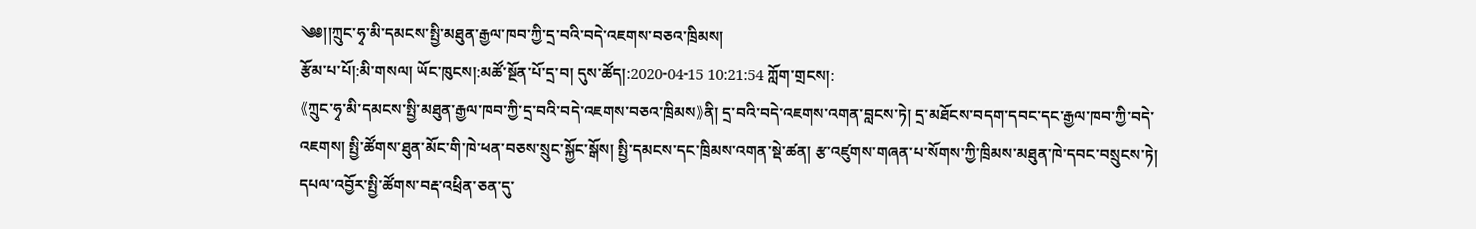༄༅།།ཀྲུང་ཧྭ་མི་དམངས་སྤྱི་མཐུན་རྒྱལ་ཁབ་ཀྱི་དྲ་བའི་བདེ་འཇགས་བཅའ་ཁྲིམས།
རྩོམ་པ་པོ།:མི་གསལ། ཡོང་ཁུངས།:མཚོ་སྔོན་པོ་དྲ་བ། དུས་ཚོད།:2020-04-15 10:21:54 ཀློག་གྲངས།:
《ཀྲུང་ཧྭ་མི་དམངས་སྤྱི་མཐུན་རྒྱལ་ཁབ་ཀྱི་དྲ་བའི་བདེ་འཇགས་བཅའ་ཁྲིམས》ནི། དྲ་བའི་བདེ་འཇགས་འགན་བླངས་ཏེ། དྲ་མཐོངས་བདག་དབང་དང་རྒྱལ་ཁབ་ཀྱི་བདེ་འཇགས། སྤྱི་ཚོགས་ཐུན་མོང་གི་ཁེ་ཕན་བཅས་སྲུང་སྐྱོང་སྒོས། སྤྱི་དམངས་དང་ཁྲིམས་འགན་སྡེ་ཚན། རྩ་འཛུགས་གཞན་པ་སོགས་ཀྱི་ཁྲིམས་མཐུན་ཁེ་དབང་བསྲུངས་ཏེ། དཔལ་འབྱོར་སྤྱི་ཚོགས་བརྡ་འཕྲིན་ཅན་དུ་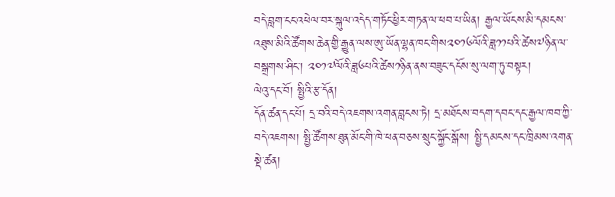བདེ་བླག་ངང་འཕེལ་བར་སྐུལ་འདེད་གཏོང་ཕྱིར་གཏན་ལ་ཕབ་པ་ཡིན། རྒྱལ་ཡོངས་མི་དམངས་འཐུས་མིའི་ཚོགས་ཆེན་གྱི་རྒྱུན་ལས་ཨུ་ཡོན་ལྷན་ཁང་གིས༢༠༡༦ལོའི་ཟླ༡༡པའི་ཚེས༧ཉིན་ལ་བསྒྲགས་ཤིང་། ༢༠༡༧ལོའི་ཟླ༦པའི་ཚེས༡ཉིན་ནས་བཟུང་དངོས་སུ་ལག་ཏུ་བསྟར།
ལེའུ་དང་བོ། སྤྱིའི་རྩ་དོན།
དོན་ཚན་དང་པོ། དྲ་བའི་བདེ་འཇགས་འགན་བླངས་ཏེ། དྲ་མཐོངས་བདག་དབང་དང་རྒྱལ་ཁབ་ཀྱི་བདེ་འཇགས། སྤྱི་ཚོགས་ཐུན་མོང་གི་ཁེ་ཕན་བཅས་སྲུང་སྐྱོང་སྒོས། སྤྱི་དམངས་དང་ཁྲིམས་འགན་སྡེ་ཚན།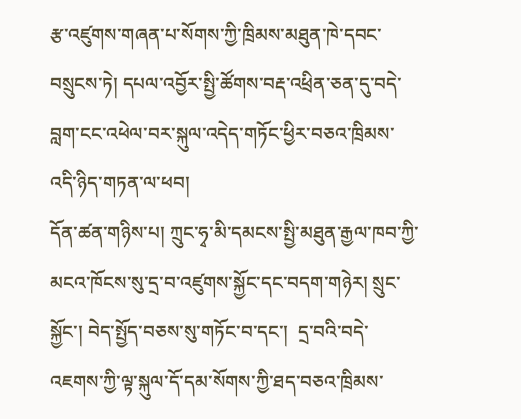རྩ་འཛུགས་གཞན་པ་སོགས་ཀྱི་ཁྲིམས་མཐུན་ཁེ་དབང་བསྲུངས་ཏེ། དཔལ་འབྱོར་སྤྱི་ཚོགས་བརྡ་འཕྲིན་ཅན་དུ་བདེ་བླག་ངང་འཕེལ་བར་སྐུལ་འདེད་གཏོང་ཕྱིར་བཅའ་ཁྲིམས་འདི་ཉིད་གཏན་ལ་ཕབ།
དོན་ཚན་གཉིས་པ། ཀྲུང་ཧྭ་མི་དམངས་སྤྱི་མཐུན་རྒྱལ་ཁབ་ཀྱི་མངའ་ཁོངས་སུ་དྲ་བ་འཛུགས་སྐྱོང་དང་བདག་གཉེར། སྲུང་སྐྱོང་། བེད་སྤྱོད་བཅས་སུ་གཏོང་བ་དང་།  དྲ་བའི་བདེ་འཇགས་ཀྱི་ལྟ་སྐུལ་དོ་དམ་སོགས་ཀྱི་ཐད་བཅའ་ཁྲིམས་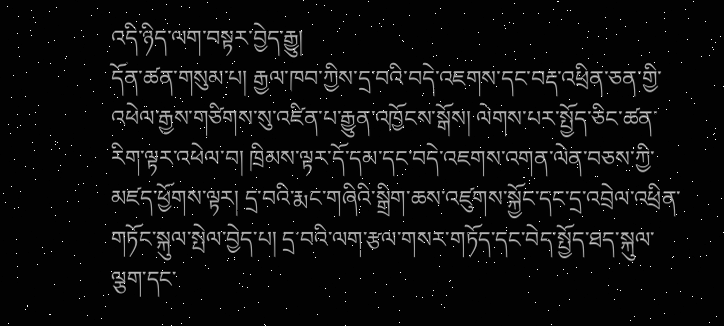འདི་ཉིད་ལག་བསྟར་བྱེད་རྒྱུ།
དོན་ཚན་གསུམ་པ། རྒྱལ་ཁབ་ཀྱིས་དྲ་བའི་བདེ་འཇགས་དང་བརྡ་འཕྲིན་ཅན་གྱི་འཕེལ་རྒྱས་གཙིགས་སུ་འཛིན་པ་རྒྱུན་འཁྱོངས་སྒོས། ལེགས་པར་སྤྱོད་ཅིང་ཚན་རིག་ལྟར་འཕེལ་བ། ཁྲིམས་ལྟར་དོ་དམ་དང་བདེ་འཇགས་འགན་ལེན་བཅས་ཀྱི་མཛད་ཕྱོགས་ལྟར། དྲ་བའི་རྨང་གཞིའི་སྒྲིག་ཆས་འཛུགས་སྐྱོང་དང་དྲ་འབྲེལ་འཕྲིན་གཏོང་སྐུལ་སྤེལ་བྱེད་པ། དྲ་བའི་ལག་རྩལ་གསར་གཏོད་དང་བེད་སྤྱོད་ཐད་སྐུལ་ལྕག་དང་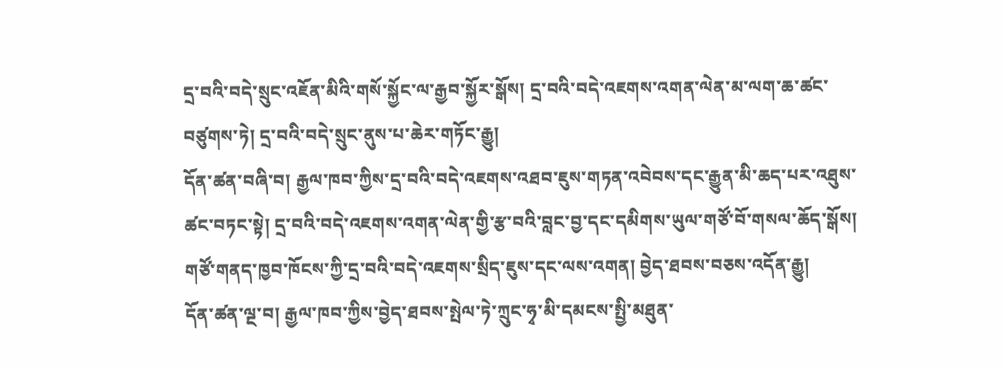དྲ་བའི་བདེ་སྲུང་འཇོན་མིའི་གསོ་སྐྱོང་ལ་རྒྱབ་སྐྱོར་སྒོས། དྲ་བའི་བདེ་འཇགས་འགན་ལེན་མ་ལག་ཆ་ཚང་བཙུགས་ཏེ། དྲ་བའི་བདེ་སྲུང་ནུས་པ་ཆེར་གཏོང་རྒྱུ།
དོན་ཚན་བཞི་བ། རྒྱལ་ཁབ་ཀྱིས་དྲ་བའི་བདེ་འཇགས་འཐབ་ཇུས་གཏན་འབེབས་དང་རྒྱུན་མི་ཆད་པར་འཐུས་ཚང་བཏང་སྟེ། དྲ་བའི་བདེ་འཇགས་འགན་ལེན་གྱི་རྩ་བའི་བླང་བྱ་དང་དམིགས་ཡུལ་གཙོ་བོ་གསལ་ཆོད་སྒོས། གཙོ་གནད་ཁྱབ་ཁོངས་ཀྱི་དྲ་བའི་བདེ་འཇགས་སྲིད་ཇུས་དང་ལས་འགན། བྱེད་ཐབས་བཅས་འདོན་རྒྱུ།
དོན་ཚན་ལྔ་བ། རྒྱལ་ཁབ་ཀྱིས་བྱེད་ཐབས་སྤེལ་ཏེ་ཀྲུང་ཧྭ་མི་དམངས་སྤྱི་མཐུན་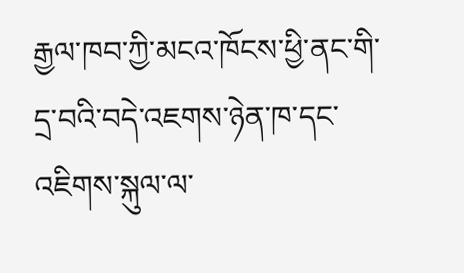རྒྱལ་ཁབ་ཀྱི་མངའ་ཁོངས་ཕྱི་ནང་གི་དྲ་བའི་བདེ་འཇགས་ཉེན་ཁ་དང་འཇིགས་སྐུལ་ལ་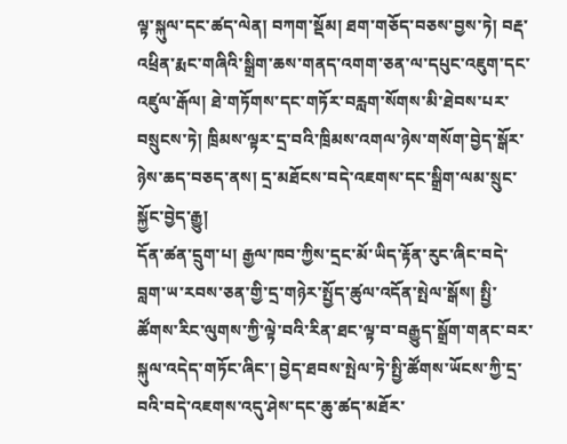ལྟ་སྐུལ་དང་ཚད་ལེན། བཀག་སྡོམ། ཐག་གཅོད་བཅས་བྱས་ཏེ། བརྡ་འཕྲིན་རྨང་གཞིའི་སྒྲིག་ཆས་གནད་འགག་ཅན་ལ་དཔུང་འཇུག་དང་འཛུལ་རྒོལ། ཐེ་གཏོགས་དང་གཏོར་བརླག་སོགས་མི་ཐེབས་པར་བསྲུངས་ཏེ། ཁྲིམས་ལྟར་དྲ་བའི་ཁྲིམས་འགལ་ཉེས་གསོག་བྱེད་སྒོར་ཉེས་ཆད་བཅད་ནས། དྲ་མཐོངས་བདེ་འཇགས་དང་སྒྲིག་ལམ་སྲུང་སྐྱོང་བྱེད་རྒྱུ།
དོན་ཚན་དྲུག་པ། རྒྱལ་ཁབ་ཀྱིས་དྲང་མོ་ཡིད་རྟོན་རུང་ཞིང་བདེ་བླག་ཡ་རབས་ཅན་གྱི་དྲ་གཉེར་སྤྱོད་ཚུལ་འདོན་སྤེལ་སྒོས། སྤྱི་ཚོགས་རིང་ལུགས་ཀྱི་ལྟེ་བའི་རིན་ཐང་ལྟ་བ་བརྒྱུད་སྒྲོག་གནང་བར་སྐུལ་འདེད་གཏོང་ཞིང་། བྱེད་ཐབས་སྤེལ་ཏེ་སྤྱི་ཚོགས་ཡོངས་ཀྱི་དྲ་བའི་བདེ་འཇགས་འདུ་ཤེས་དང་ཆུ་ཚད་མཐོར་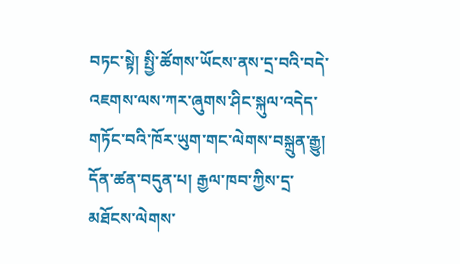བཏང་སྟེ། སྤྱི་ཚོགས་ཡོངས་ནས་དྲ་བའི་བདེ་འཇགས་ལས་ཀར་ཞུགས་ཤིང་སྐུལ་འདེད་གཏོང་བའི་ཁོར་ཡུག་གང་ལེགས་བསྐྲུན་རྒྱུ།
དོན་ཚན་བདུན་པ། རྒྱལ་ཁབ་ཀྱིས་དྲ་མཐོངས་ལེགས་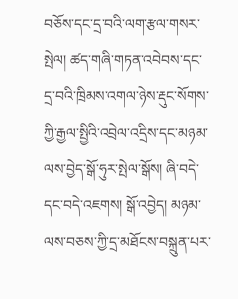བཅོས་དང་དྲ་བའི་ལག་རྩལ་གསར་སྤེལ། ཚད་གཞི་གཏན་འབེབས་དང་དྲ་བའི་ཁྲིམས་འགལ་ཉེས་རྡུང་སོགས་ཀྱི་རྒྱལ་སྤྱིའི་འབྲེལ་འདྲིས་དང་མཉམ་ལས་བྱེད་སྒོ་ཧུར་སྤེལ་སྒོས། ཞི་བདེ་དང་བདེ་འཇགས། སྒོ་འབྱེད། མཉམ་ལས་བཅས་ཀྱི་དྲ་མཐོངས་བསྐྲུན་པར་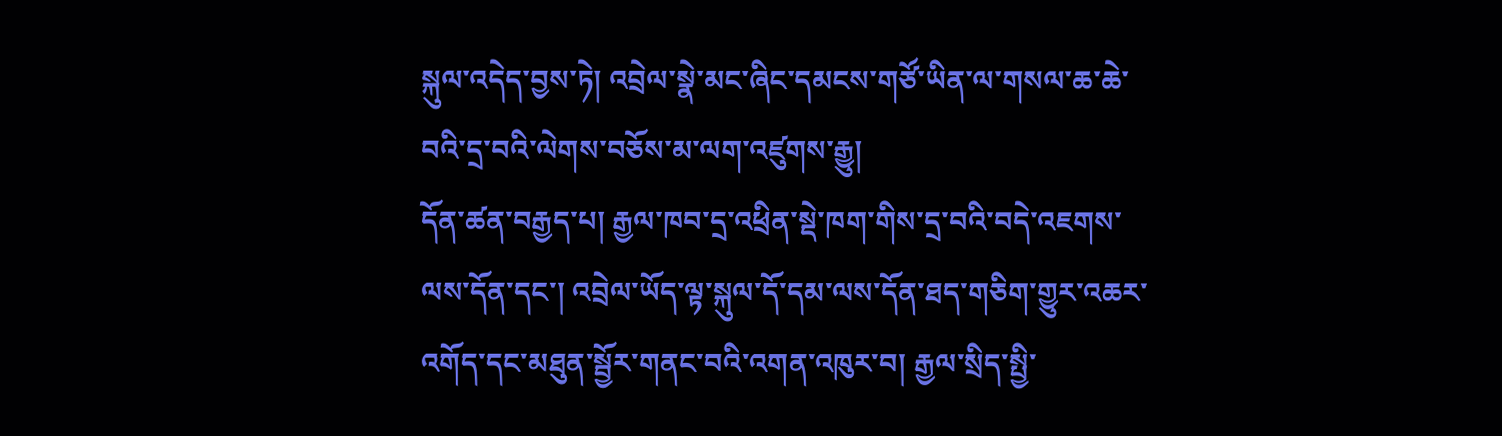སྐུལ་འདེད་བྱས་ཏེ། འབྲེལ་སྣེ་མང་ཞིང་དམངས་གཙོ་ཡིན་ལ་གསལ་ཆ་ཆེ་བའི་དྲ་བའི་ལེགས་བཅོས་མ་ལག་འཛུགས་རྒྱུ།
དོན་ཚན་བརྒྱད་པ། རྒྱལ་ཁབ་དྲ་འཕྲིན་སྡེ་ཁག་གིས་དྲ་བའི་བདེ་འཇགས་ལས་དོན་དང་། འབྲེལ་ཡོད་ལྟ་སྐུལ་དོ་དམ་ལས་དོན་ཐད་གཅིག་གྱུར་འཆར་འགོད་དང་མཐུན་སྦྱོར་གནང་བའི་འགན་འཁུར་བ། རྒྱལ་སྲིད་སྤྱི་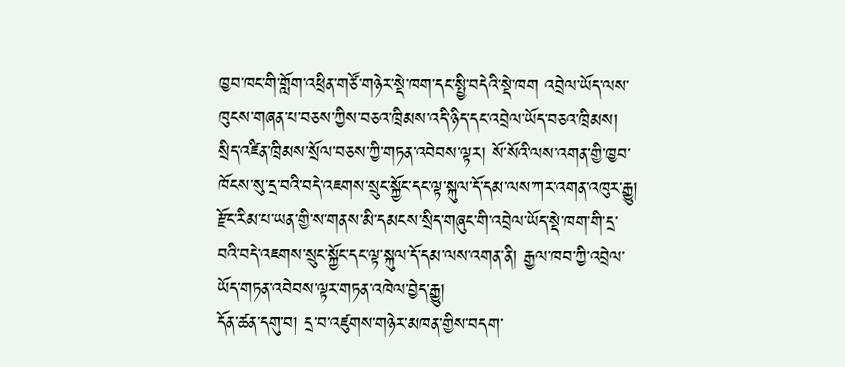ཁྱབ་ཁང་གི་གློག་འཕྲིན་གཙོ་གཉེར་སྡེ་ཁག་དང་སྤྱི་བདེའི་སྡེ་ཁག འབྲེལ་ཡོད་ལས་ཁུངས་གཞན་པ་བཅས་ཀྱིས་བཅའ་ཁྲིམས་འདི་ཉིད་དང་འབྲེལ་ཡོད་བཅའ་ཁྲིམས། སྲིད་འཛིན་ཁྲིམས་སྲོལ་བཅས་ཀྱི་གཏན་འབེབས་ལྟར། སོ་སོའི་ལས་འགན་གྱི་ཁྱབ་ཁོངས་སུ་དྲ་བའི་བདེ་འཇགས་སྲུང་སྐྱོང་དང་ལྟ་སྐུལ་དོ་དམ་ལས་ཀར་འགན་འཁུར་རྒྱུ། རྫོང་རིམ་པ་ཡན་གྱི་ས་གནས་མི་དམངས་སྲིད་གཞུང་གི་འབྲེལ་ཡོད་སྡེ་ཁག་གི་དྲ་བའི་བདེ་འཇགས་སྲུང་སྐྱོང་དང་ལྟ་སྐུལ་དོ་དམ་ལས་འགན་ནི། རྒྱལ་ཁབ་ཀྱི་འབྲེལ་ཡོད་གཏན་འབེབས་ལྟར་གཏན་འཁེལ་བྱེད་རྒྱུ།
དོན་ཚན་དགུ་བ། དྲ་བ་འཛུགས་གཉེར་མཁན་གྱིས་བདག་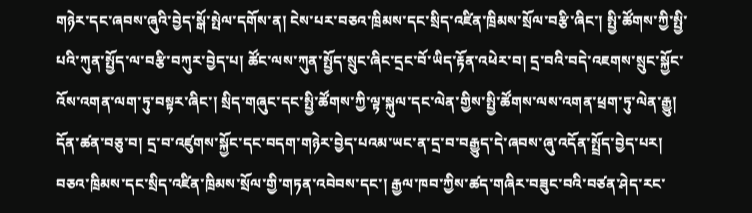གཉེར་དང་ཞབས་ཞུའི་བྱེད་སྒོ་སྤེལ་དགོས་ན། ངེས་པར་བཅའ་ཁྲིམས་དང་སྲིད་འཛིན་ཁྲིམས་སྲོལ་བརྩི་ཞིང་། སྤྱི་ཚོགས་ཀྱི་སྤྱི་པའི་ཀུན་སྤྱོད་ལ་བརྩི་བཀུར་བྱེད་པ། ཚོང་ལས་ཀུན་སྤྱོད་སྲུང་ཞིང་དྲང་བོ་ཡིད་རྟོན་འཕེར་བ། དྲ་བའི་བདེ་འཇགས་སྲུང་སྐྱོང་འོས་འགན་ལག་ཏུ་བསྟར་ཞིང་། སྲིད་གཞུང་དང་སྤྱི་ཚོགས་ཀྱི་ལྟ་སྐུལ་དང་ལེན་གྱིས་སྤྱི་ཚོགས་ལས་འགན་ཕྲག་ཏུ་ལེན་རྒྱུ།
དོན་ཚན་བཅུ་བ། དྲ་བ་འཛུགས་སྐྱོང་དང་བདག་གཉེར་བྱེད་པའམ་ཡང་ན་དྲ་བ་བརྒྱུད་དེ་ཞབས་ཞུ་འདོན་སྤྲོད་བྱེད་པར། བཅའ་ཁྲིམས་དང་སྲིད་འཛིན་ཁྲིམས་སྲོལ་གྱི་གཏན་འབེབས་དང་། རྒྱལ་ཁབ་ཀྱིས་ཚད་གཞིར་བཟུང་བའི་བཙན་ཤེད་རང་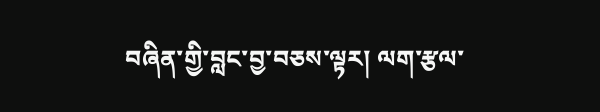བཞིན་གྱི་བླང་བྱ་བཅས་ལྟར། ལག་རྩལ་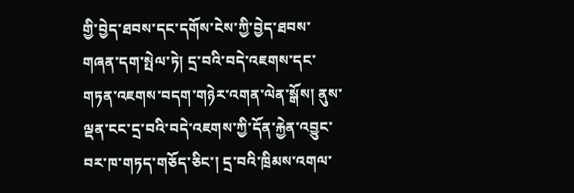གྱི་བྱེད་ཐབས་དང་དགོས་ངེས་ཀྱི་བྱེད་ཐབས་གཞན་དག་སྤེལ་ཏེ། དྲ་བའི་བདེ་འཇགས་དང་གཏན་འཇགས་བདག་གཉེར་འགན་ལེན་སྒོས། ནུས་ལྡན་ངང་དྲ་བའི་བདེ་འཇགས་ཀྱི་དོན་རྐྱེན་འབྱུང་བར་ཁ་གཏད་གཅོད་ཅིང་། དྲ་བའི་ཁྲིམས་འགལ་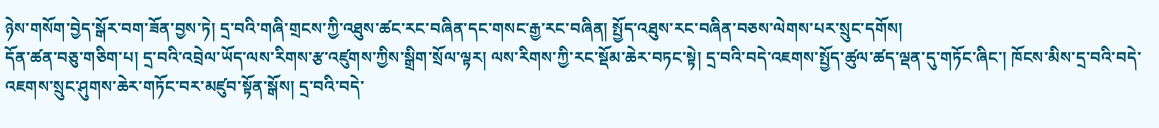ཉེས་གསོག་བྱེད་སྒོར་བག་ཟོན་བྱས་ཏེ། དྲ་བའི་གཞི་གྲངས་ཀྱི་འཐུས་ཚང་རང་བཞིན་དང་གསང་རྒྱ་རང་བཞིན། སྤྱོད་འཐུས་རང་བཞིན་བཅས་ལེགས་པར་སྲུང་དགོས།
དོན་ཚན་བཅུ་གཅིག་པ། དྲ་བའི་འབྲེལ་ཡོད་ལས་རིགས་རྩ་འཛུགས་ཀྱིས་སྒྲིག་སྲོལ་ལྟར། ལས་རིགས་ཀྱི་རང་སྡོམ་ཆེར་བཏང་སྟེ། དྲ་བའི་བདེ་འཇགས་སྤྱོད་ཚུལ་ཚད་ལྡན་དུ་གཏོང་ཞིང་། ཁོངས་མིས་དྲ་བའི་བདེ་འཇགས་སྲུང་ཤུགས་ཆེར་གཏོང་བར་མཛུབ་སྟོན་སྒོས། དྲ་བའི་བདེ་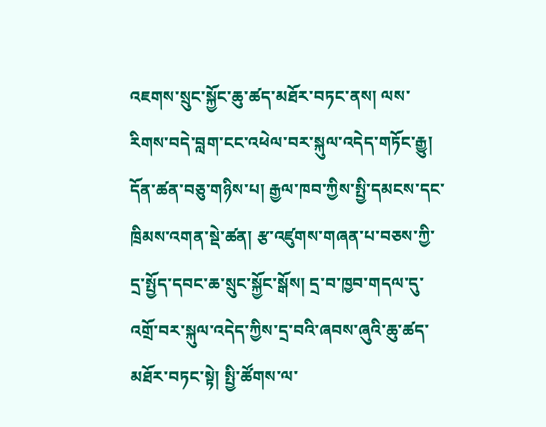འཇགས་སྲུང་སྐྱོང་ཆུ་ཚད་མཐོར་བཏང་ནས། ལས་རིགས་བདེ་བླག་ངང་འཕེལ་བར་སྐུལ་འདེད་གཏོང་རྒྱུ།
དོན་ཚན་བཅུ་གཉིས་པ། རྒྱལ་ཁབ་ཀྱིས་སྤྱི་དམངས་དང་ཁྲིམས་འགན་སྡེ་ཚན། རྩ་འཛུགས་གཞན་པ་བཅས་ཀྱི་དྲ་སྤྱོད་དབང་ཆ་སྲུང་སྐྱོང་སྒོས། དྲ་བ་ཁྱབ་གདལ་དུ་འགྲོ་བར་སྐུལ་འདེད་ཀྱིས་དྲ་བའི་ཞབས་ཞུའི་ཆུ་ཚད་མཐོར་བཏང་སྟེ། སྤྱི་ཚོགས་ལ་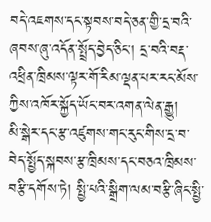བདེ་འཇགས་དང་སྟབས་བདེ་ཅན་གྱི་དྲ་བའི་ཞབས་ཞུ་འདོན་སྤྲོད་བྱེད་ཅིང་། དྲ་བའི་བརྡ་འཕྲིན་ཁྲིམས་ལྟར་གོ་རིམ་ལྡན་པར་རང་མོས་ཀྱིས་འཁོར་སྐྱོད་ཡོང་བར་འགན་ལེན་རྒྱུ།
མི་སྒེར་དང་རྩ་འཛུགས་གང་རུང་གིས་དྲ་བ་བེད་སྤྱོད་སྐབས་རྩ་ཁྲིམས་དང་བཅའ་ཁྲིམས་བརྩི་དགོས་ཏེ། སྤྱི་པའི་སྒྲིག་ལམ་བརྩི་ཞིང་སྤྱི་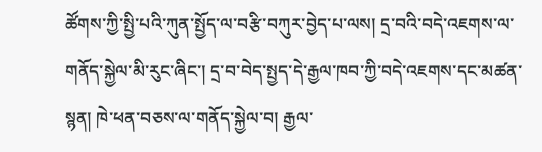ཚོགས་ཀྱི་སྤྱི་པའི་ཀུན་སྤྱོད་ལ་བརྩི་བཀུར་བྱེད་པ་ལས། དྲ་བའི་བདེ་འཇགས་ལ་གནོད་སྐྱེལ་མི་རུང་ཞིང་། དྲ་བ་བེད་སྤྱད་དེ་རྒྱལ་ཁབ་ཀྱི་བདེ་འཇགས་དང་མཚན་སྙན། ཁེ་ཕན་བཅས་ལ་གནོད་སྐྱེལ་བ། རྒྱལ་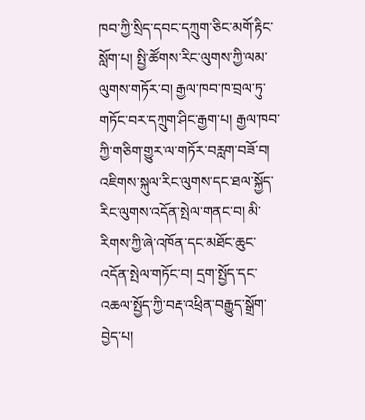ཁབ་ཀྱི་སྲིད་དབང་དཀྲུག་ཅིང་མགོ་རྟིང་སློག་པ། སྤྱི་ཚོགས་རིང་ལུགས་ཀྱི་ལམ་ལུགས་གཏོར་བ། རྒྱལ་ཁབ་ཁ་བྲལ་ཏུ་གཏོང་བར་དཀྲུག་ཤིང་རྒྱག་པ། རྒྱལ་ཁབ་ཀྱི་གཅིག་གྱུར་ལ་གཏོར་བརླག་བཟོ་བ། འཇིགས་སྐུལ་རིང་ལུགས་དང་ཐལ་སྐྱོད་རིང་ལུགས་འདོན་སྤེལ་གནང་བ། མི་རིགས་ཀྱི་ཞེ་འཁོན་དང་མཐོང་ཆུང་འདོན་སྤེལ་གཏོང་བ། དྲག་སྤྱོད་དང་འཆལ་སྤྱོད་ཀྱི་བརྡ་འཕྲིན་བརྒྱུད་སྒྲོག་བྱེད་པ།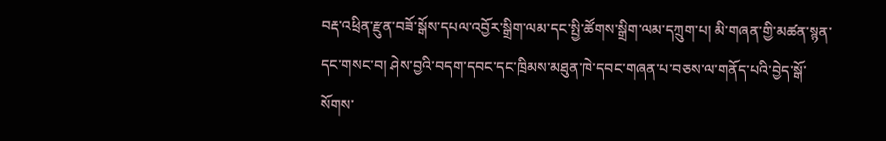བརྡ་འཕྲིན་རྫུན་བཟོ་སྒོས་དཔལ་འབྱོར་སྒྲིག་ལམ་དང་སྤྱི་ཚོགས་སྒྲིག་ལམ་དཀྲུག་པ། མི་གཞན་གྱི་མཚན་སྙན་དང་གསང་བ། ཤེས་བྱའི་བདག་དབང་དང་ཁྲིམས་མཐུན་ཁེ་དབང་གཞན་པ་བཅས་ལ་གནོད་པའི་བྱེད་སྒོ་སོགས་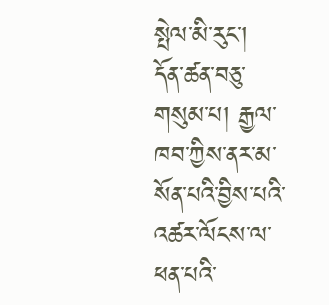སྤེལ་མི་རུང་།
དོན་ཚན་བཅུ་གསུམ་པ། རྒྱལ་ཁབ་ཀྱིས་ནར་མ་སོན་པའི་བྱིས་པའི་འཚར་ལོངས་ལ་ཕན་པའི་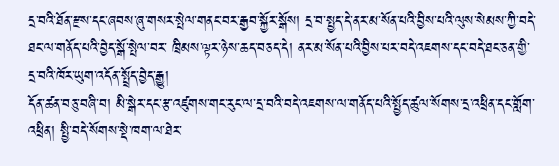དྲ་བའི་ཐོན་རྫས་དང་ཞབས་ཞུ་གསར་སྤེལ་གནང་བར་རྒྱབ་སྐྱོར་སྒོས། དྲ་བ་སྤྱད་དེ་ནར་མ་སོན་པའི་བྱིས་པའི་ལུས་སེམས་ཀྱི་བདེ་ཐང་ལ་གནོད་པའི་བྱེད་སྒོ་སྤེལ་བར་ ཁྲིམས་ལྟར་ཉེས་ཆད་བཅད་དེ། ནར་མ་སོན་པའི་བྱིས་པར་བདེ་འཇགས་དང་བདེ་ཐང་ཅན་གྱི་དྲ་བའི་ཁོར་ཡུག་འདོན་སྤྲོད་བྱེད་རྒྱུ།
དོན་ཚན་བཅུ་བཞི་བ། མི་སྒེར་དང་རྩ་འཛུགས་གང་རུང་ལ་དྲ་བའི་བདེ་འཇགས་ལ་གནོད་པའི་སྤྱོད་ཚུལ་སོགས་དྲ་འཕྲིན་དང་གློག་འཕྲིན། སྤྱི་བདེ་སོགས་སྡེ་ཁག་ལ་ཐེར་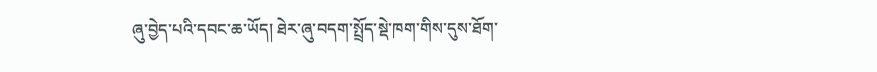ཞུ་བྱེད་པའི་དབང་ཆ་ཡོད། ཐེར་ཞུ་བདག་སྤྲོད་སྡེ་ཁག་གིས་དུས་ཐོག་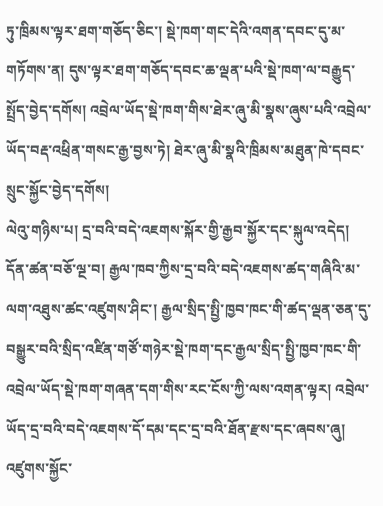ཏུ་ཁྲིམས་ལྟར་ཐག་གཅོད་ཅིང་། སྡེ་ཁག་གང་དེའི་འགན་དབང་དུ་མ་གཏོགས་ན། དུས་ལྟར་ཐག་གཅོད་དབང་ཆ་ལྡན་པའི་སྡེ་ཁག་ལ་བརྒྱུད་སྤྲོད་བྱེད་དགོས། འབྲེལ་ཡོད་སྡེ་ཁག་གིས་ཐེར་ཞུ་མི་སྣས་ཞུས་པའི་འབྲེལ་ཡོད་བརྡ་འཕྲིན་གསང་རྒྱ་བྱས་ཏེ། ཐེར་ཞུ་མི་སྣའི་ཁྲིམས་མཐུན་ཁེ་དབང་སྲུང་སྐྱོང་བྱེད་དགོས།
ལེའུ་གཉིས་པ། དྲ་བའི་བདེ་འཇགས་སྐོར་གྱི་རྒྱབ་སྐྱོར་དང་སྐུལ་འདེད།
དོན་ཚན་བཅོ་ལྔ་བ། རྒྱལ་ཁབ་ཀྱིས་དྲ་བའི་བདེ་འཇགས་ཚད་གཞིའི་མ་ལག་འཐུས་ཚང་འཛུགས་ཤིང་། རྒྱལ་སྲིད་སྤྱི་ཁྱབ་ཁང་གི་ཚད་ལྡན་ཅན་དུ་བསྒྱུར་བའི་སྲིད་འཛིན་གཙོ་གཉེར་སྡེ་ཁག་དང་རྒྱལ་སྲིད་སྤྱི་ཁྱབ་ཁང་གི་འབྲེལ་ཡོད་སྡེ་ཁག་གཞན་དག་གིས་རང་ངོས་ཀྱི་ལས་འགན་ལྟར། འབྲེལ་ཡོད་དྲ་བའི་བདེ་འཇགས་དོ་དམ་དང་དྲ་བའི་ཐོན་རྫས་དང་ཞབས་ཞུ། འཛུགས་སྐྱོང་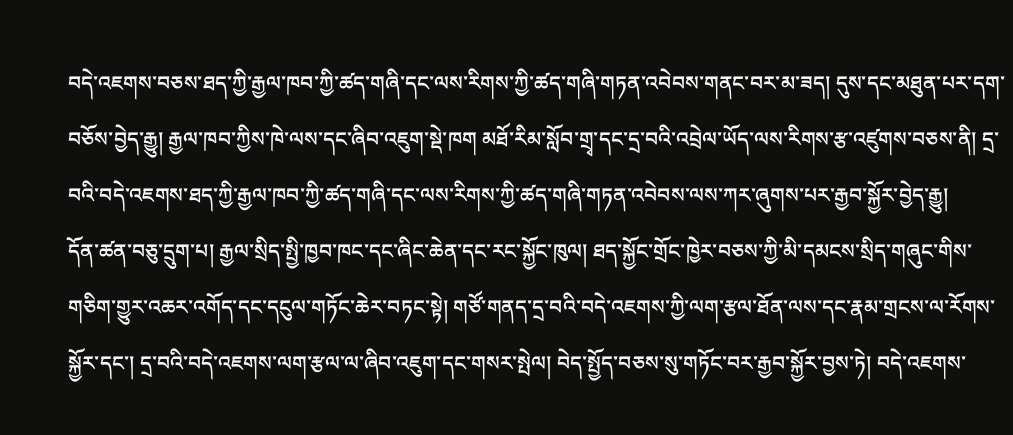བདེ་འཇགས་བཅས་ཐད་ཀྱི་རྒྱལ་ཁབ་ཀྱི་ཚད་གཞི་དང་ལས་རིགས་ཀྱི་ཚད་གཞི་གཏན་འབེབས་གནང་བར་མ་ཟད། དུས་དང་མཐུན་པར་དག་བཅོས་བྱེད་རྒྱུ། རྒྱལ་ཁབ་ཀྱིས་ཁེ་ལས་དང་ཞིབ་འཇུག་སྡེ་ཁག མཐོ་རིམ་སློབ་གྲྭ་དང་དྲ་བའི་འབྲེལ་ཡོད་ལས་རིགས་རྩ་འཛུགས་བཅས་ནི། དྲ་བའི་བདེ་འཇགས་ཐད་ཀྱི་རྒྱལ་ཁབ་ཀྱི་ཚད་གཞི་དང་ལས་རིགས་ཀྱི་ཚད་གཞི་གཏན་འབེབས་ལས་ཀར་ཞུགས་པར་རྒྱབ་སྐྱོར་བྱེད་རྒྱུ།
དོན་ཚན་བཅུ་དྲུག་པ། རྒྱལ་སྲིད་སྤྱི་ཁྱབ་ཁང་དང་ཞིང་ཆེན་དང་རང་སྐྱོང་ཁུལ། ཐད་སྐྱོང་གྲོང་ཁྱེར་བཅས་ཀྱི་མི་དམངས་སྲིད་གཞུང་གིས་གཅིག་གྱུར་འཆར་འགོད་དང་དངུལ་གཏོང་ཆེར་བཏང་སྟེ། གཙོ་གནད་དྲ་བའི་བདེ་འཇགས་ཀྱི་ལག་རྩལ་ཐོན་ལས་དང་རྣམ་གྲངས་ལ་རོགས་སྐྱོར་དང་། དྲ་བའི་བདེ་འཇགས་ལག་རྩལ་ལ་ཞིབ་འཇུག་དང་གསར་སྤེལ། བེད་སྤྱོད་བཅས་སུ་གཏོང་བར་རྒྱབ་སྐྱོར་བྱས་ཏེ། བདེ་འཇགས་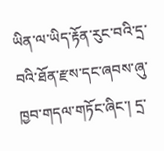ཡིན་ལ་ཡིད་རྟོན་རུང་བའི་དྲ་བའི་ཐོན་རྫས་དང་ཞབས་ཞུ་ཁྱབ་གདལ་གཏོང་ཞིང་། དྲ་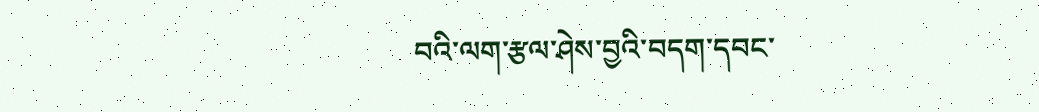བའི་ལག་རྩལ་ཤེས་བྱའི་བདག་དབང་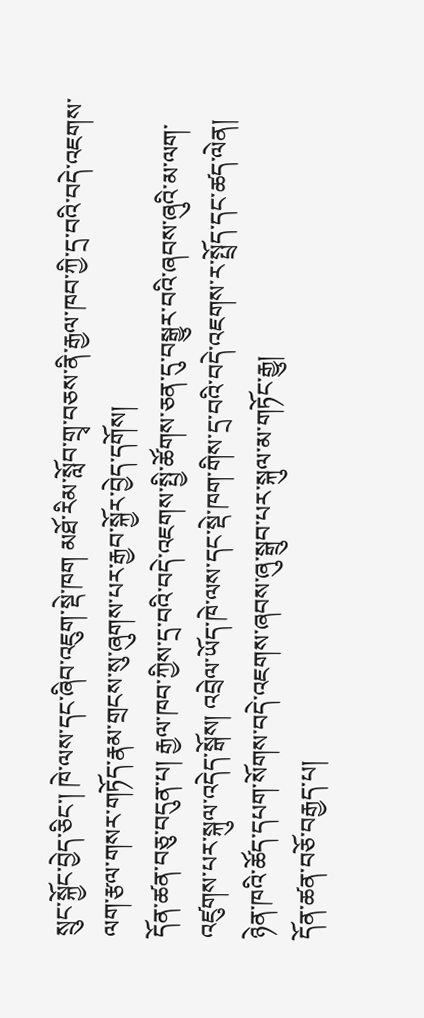སྲུང་སྐྱོང་བྱེད་ཅིང་། ཁེ་ལས་དང་ཞིབ་འཇུག་སྡེ་ཁག མཐོ་རིམ་སློབ་གྲྭ་བཅས་ནི་རྒྱལ་ཁབ་ཀྱི་དྲ་བའི་བདེ་འཇགས་ལག་རྩལ་གསར་གཏོད་རྣམ་གྲངས་སུ་ཞུགས་པར་རྒྱབ་སྐྱོར་བྱེད་དགོས།
དོན་ཚན་བཅུ་བདུན་པ། རྒྱལ་ཁབ་ཀྱིས་དྲ་བའི་བདེ་འཇགས་སྤྱི་ཚོགས་ཅན་དུ་བསྒྱུར་བའི་ཞབས་ཞུའི་མ་ལག་འཛུགས་པར་སྐུལ་འདེད་སྒོས། འབྲེལ་ཡོད་ཁེ་ལས་དང་སྡེ་ཁག་གིས་དྲ་བའི་བདེ་འཇགས་ར་སྤྲོད་དང་ཚད་ལེན། ཉེན་ཁའི་ཚོད་དཔག་སོགས་བདེ་འཇགས་ཞབས་ཞུ་སྒྲུབ་པར་སྐུལ་མ་གཏོང་རྒྱུ།
དོན་ཚན་བཅོ་བརྒྱད་པ།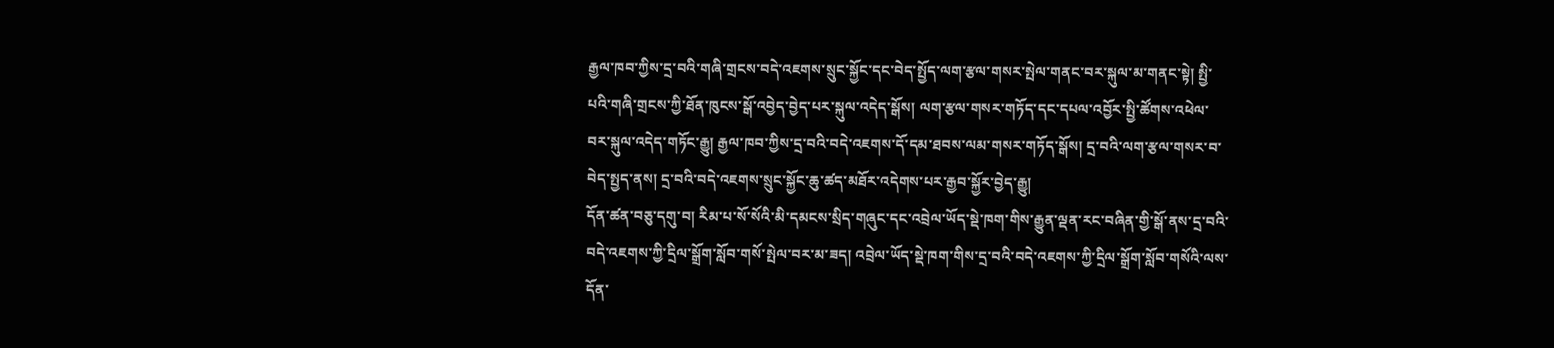རྒྱལ་ཁབ་ཀྱིས་དྲ་བའི་གཞི་གྲངས་བདེ་འཇགས་སྲུང་སྐྱོང་དང་བེད་སྤྱོད་ལག་རྩལ་གསར་སྤེལ་གནང་བར་སྐུལ་མ་གནང་སྟེ། སྤྱི་པའི་གཞི་གྲངས་ཀྱི་ཐོན་ཁུངས་སྒོ་འབྱེད་བྱེད་པར་སྐུལ་འདེད་སྒོས། ལག་རྩལ་གསར་གཏོད་དང་དཔལ་འབྱོར་སྤྱི་ཚོགས་འཕེལ་བར་སྐུལ་འདེད་གཏོང་རྒྱུ། རྒྱལ་ཁབ་ཀྱིས་དྲ་བའི་བདེ་འཇགས་དོ་དམ་ཐབས་ལམ་གསར་གཏོད་སྒོས། དྲ་བའི་ལག་རྩལ་གསར་བ་བེད་སྤྱད་ནས། དྲ་བའི་བདེ་འཇགས་སྲུང་སྐྱོང་ཆུ་ཚད་མཐོར་འདེགས་པར་རྒྱབ་སྐྱོར་བྱེད་རྒྱུ།
དོན་ཚན་བཅུ་དགུ་བ། རིམ་པ་སོ་སོའི་མི་དམངས་སྲིད་གཞུང་དང་འབྲེལ་ཡོད་སྡེ་ཁག་གིས་རྒྱུན་ལྡན་རང་བཞིན་གྱི་སྒོ་ནས་དྲ་བའི་བདེ་འཇགས་ཀྱི་དྲིལ་སྒྲོག་སློབ་གསོ་སྤེལ་བར་མ་ཟད། འབྲེལ་ཡོད་སྡེ་ཁག་གིས་དྲ་བའི་བདེ་འཇགས་ཀྱི་དྲིལ་སྒྲོག་སློབ་གསོའི་ལས་དོན་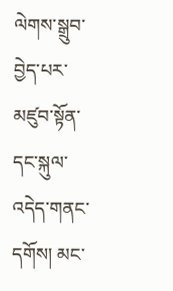ལེགས་སྒྲུབ་བྱེད་པར་མཛུབ་སྟོན་དང་སྐུལ་འདེད་གནང་དགོས། མང་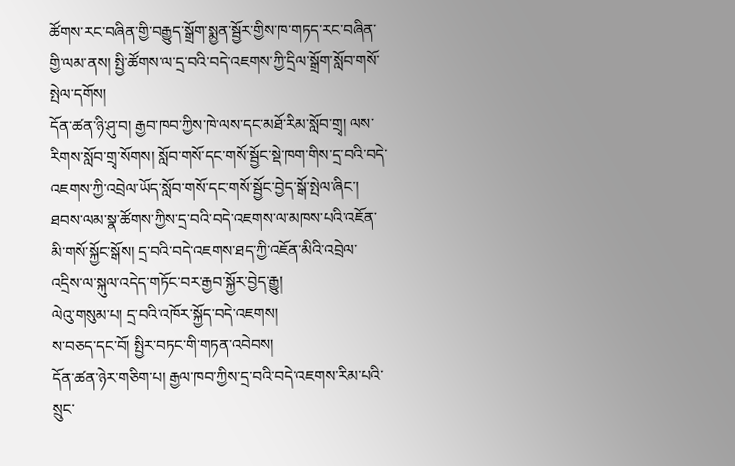ཚོགས་རང་བཞིན་གྱི་བརྒྱུད་སྒྲོག་སྨྱན་སྦྱོར་གྱིས་ཁ་གཏད་རང་བཞིན་གྱི་ལམ་ནས། སྤྱི་ཚོགས་ལ་དྲ་བའི་བདེ་འཇགས་ཀྱི་དྲིལ་སྒྲོག་སློབ་གསོ་སྤེལ་དགོས།
དོན་ཚན་ཉི་ཤུ་བ། རྒྱབ་ཁབ་ཀྱིས་ཁེ་ལས་དང་མཐོ་རིམ་སློབ་གྲྭ། ལས་རིགས་སློབ་གྲྭ་སོགས། སློབ་གསོ་དང་གསོ་སྦྱོང་སྡེ་ཁག་གིས་དྲ་བའི་བདེ་འཇགས་ཀྱི་འབྲེལ་ཡོད་སློབ་གསོ་དང་གསོ་སྦྱོང་བྱེད་སྒོ་སྤེལ་ཞིང་། ཐབས་ལམ་སྣ་ཚོགས་ཀྱིས་དྲ་བའི་བདེ་འཇགས་ལ་མཁས་པའི་འཇོན་མི་གསོ་སྐྱོང་སྒོས། དྲ་བའི་བདེ་འཇགས་ཐད་ཀྱི་འཇོན་མིའི་འབྲེལ་འདྲིས་ལ་སྐུལ་འདེད་གཏོང་བར་རྒྱབ་སྐྱོར་བྱེད་རྒྱུ།
ལེའུ་གསུམ་པ། དྲ་བའི་འཁོར་སྐྱོད་བདེ་འཇགས།
ས་བཅད་དང་བོ། སྤྱིར་བཏང་གི་གཏན་འབེབས།
དོན་ཚན་ཉེར་གཅིག་པ། རྒྱལ་ཁབ་ཀྱིས་དྲ་བའི་བདེ་འཇགས་རིམ་པའི་སྲུང་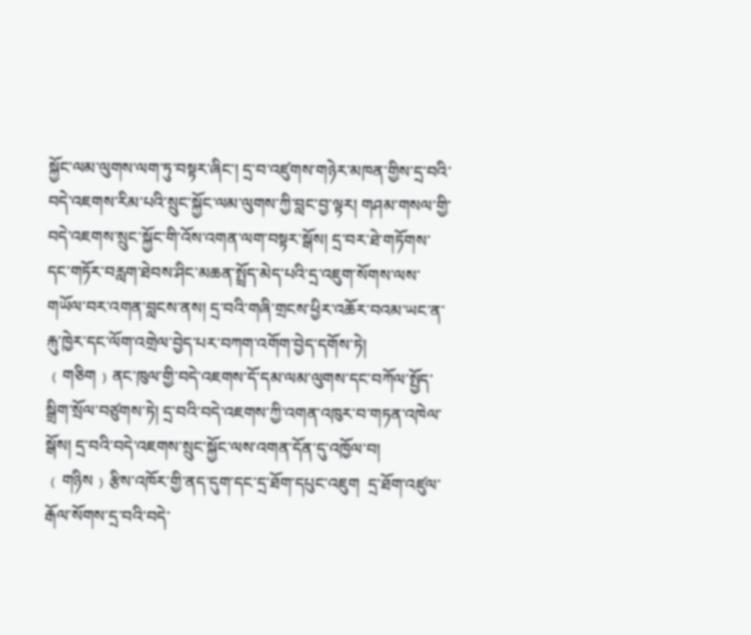སྐྱོང་ལམ་ལུགས་ལག་ཏུ་བསྟར་ཞིང་། དྲ་བ་འཛུགས་གཉེར་མཁན་གྱིས་དྲ་བའི་བདེ་འཇགས་རིམ་པའི་སྲུང་སྐྱོང་ལམ་ལུགས་ཀྱི་བླང་བྱ་ལྟར། གཤམ་གསལ་གྱི་བདེ་འཇགས་སྲུང་སྐྱོང་གི་འོས་འགན་ལག་བསྟར་སྒོས། དྲ་བར་ཐེ་གཏོགས་དང་གཏོར་བརླག་ཐེབས་ཤིང་མཆན་སྤྲོད་མེད་པའི་དྲ་འཇུག་སོགས་ལས་གཡོལ་བར་འགན་བླངས་ནས། དྲ་བའི་གཞི་གྲངས་ཕྱིར་འཆོར་བའམ་ཡང་ན་རྐུ་ཁྱེར་དང་ལོག་འགྲེལ་བྱེད་པར་བཀག་འགོག་བྱེད་དགོས་ཏེ།
﹙གཅིག﹚ནང་ཁུལ་གྱི་བདེ་འཇགས་དོ་དམ་ལམ་ལུགས་དང་བཀོལ་སྤྱོད་སྒྲིག་སྲོལ་བཙུགས་ཏེ། དྲ་བའི་བདེ་འཇགས་ཀྱི་འགན་འཁུར་བ་གཏན་འཁེལ་སྒོས། དྲ་བའི་བདེ་འཇགས་སྲུང་སྐྱོང་ལས་འགན་དོན་དུ་འཁྱོལ་བ།
﹙གཉིས﹚རྩིས་འཁོར་གྱི་ནད་དུག་དང་དྲ་ཐོག་དཔུང་འཇུག  དྲ་ཐོག་འཛུལ་རྒོལ་སོགས་དྲ་བའི་བདེ་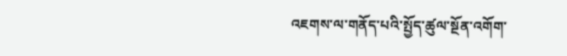འཇགས་ལ་གནོད་པའི་སྤྱོད་ཚུལ་སྔོན་འགོག་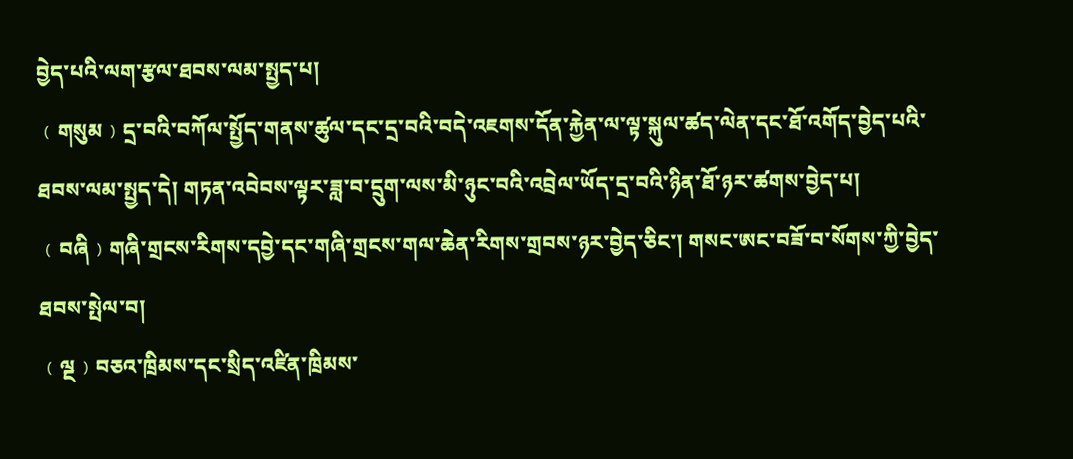བྱེད་པའི་ལག་རྩལ་ཐབས་ལམ་སྤྱད་པ།
﹙གསུམ﹚དྲ་བའི་བཀོལ་སྤྱོད་གནས་ཚུལ་དང་དྲ་བའི་བདེ་འཇགས་དོན་རྐྱེན་ལ་ལྟ་སྐུལ་ཚད་ལེན་དང་ཐོ་འགོད་བྱེད་པའི་ཐབས་ལམ་སྤྱད་དེ། གཏན་འབེབས་ལྟར་ཟླ་བ་དྲུག་ལས་མི་ཉུང་བའི་འབྲེལ་ཡོད་དྲ་བའི་ཉིན་ཐོ་ཉར་ཚགས་བྱེད་པ།
﹙བཞི﹚གཞི་གྲངས་རིགས་དབྱེ་དང་གཞི་གྲངས་གལ་ཆེན་རིགས་གྲབས་ཉར་བྱེད་ཅིང་། གསང་ཨང་བཟོ་བ་སོགས་ཀྱི་བྱེད་ཐབས་སྤེལ་བ།
﹙ལྔ﹚བཅའ་ཁྲིམས་དང་སྲིད་འཛིན་ཁྲིམས་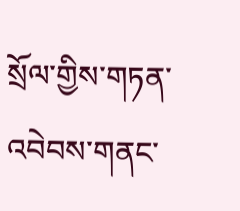སྲོལ་གྱིས་གཏན་འབེབས་གནང་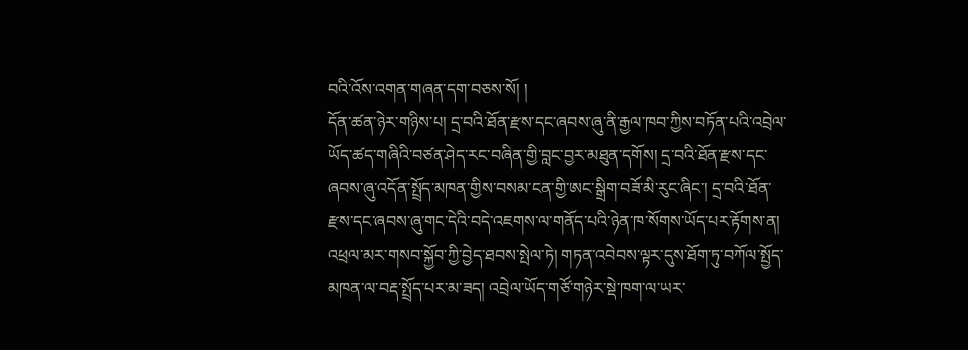བའི་འོས་འགན་གཞན་དག་བཅས་སོ། །
དོན་ཚན་ཉེར་གཉིས་པ། དྲ་བའི་ཐོན་རྫས་དང་ཞབས་ཞུ་ནི་རྒྱལ་ཁབ་ཀྱིས་བཏོན་པའི་འབྲེལ་ཡོད་ཚད་གཞིའི་བཙན་ཤེད་རང་བཞིན་གྱི་བླང་བྱར་མཐུན་དགོས། དྲ་བའི་ཐོན་རྫས་དང་ཞབས་ཞུ་འདོན་སྤྲོད་མཁན་གྱིས་བསམ་ངན་གྱི་ཨང་སྒྲིག་བཟོ་མི་རུང་ཞིང་། དྲ་བའི་ཐོན་རྫས་དང་ཞབས་ཞུ་གང་དེའི་བདེ་འཇགས་ལ་གནོད་པའི་ཉེན་ཁ་སོགས་ཡོད་པར་རྟོགས་ན། འཕྲལ་མར་གསབ་སྐྱོབ་ཀྱི་བྱེད་ཐབས་སྤེལ་ཏེ། གཏན་འབེབས་ལྟར་དུས་ཐོག་ཏུ་བཀོལ་སྤྱོད་མཁན་ལ་བརྡ་སྤྲོད་པར་མ་ཟད། འབྲེལ་ཡོད་གཙོ་གཉེར་སྡེ་ཁག་ལ་ཡར་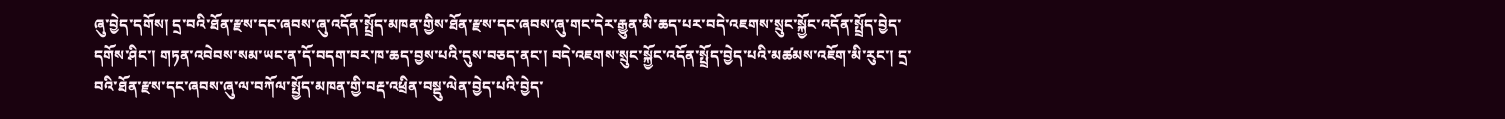ཞུ་བྱེད་དགོས། དྲ་བའི་ཐོན་རྫས་དང་ཞབས་ཞུ་འདོན་སྤྲོད་མཁན་གྱིས་ཐོན་རྫས་དང་ཞབས་ཞུ་གང་དེར་རྒྱུན་མི་ཆད་པར་བདེ་འཇགས་སྲུང་སྐྱོང་འདོན་སྤྲོད་བྱེད་དགོས་ཤིང་། གཏན་འབེབས་སམ་ཡང་ན་དོ་བདག་བར་ཁ་ཆད་བྱས་པའི་དུས་བཅད་ནང་། བདེ་འཇགས་སྲུང་སྐྱོང་འདོན་སྤྲོད་བྱེད་པའི་མཚམས་འཇོག་མི་རུང་། དྲ་བའི་ཐོན་རྫས་དང་ཞབས་ཞུ་ལ་བཀོལ་སྤྱོད་མཁན་གྱི་བརྡ་འཕྲིན་བསྡུ་ལེན་བྱེད་པའི་བྱེད་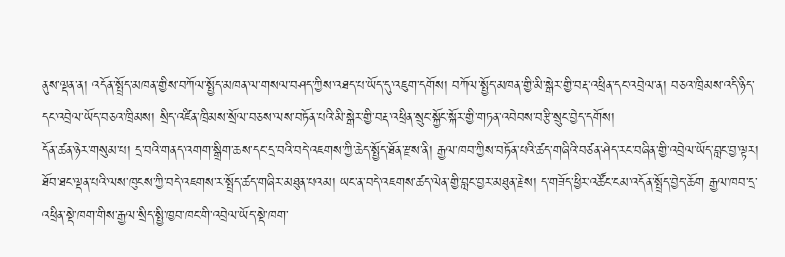ནུས་ལྡན་ན། འདོན་སྤྲོད་མཁན་གྱིས་བཀོལ་སྤྱོད་མཁན་ལ་གསལ་བཤད་ཀྱིས་འཐད་པ་ཡོད་དུ་འཇུག་དགོས། བཀོལ་སྤྱོད་མཁན་གྱི་མི་སྒེར་གྱི་བརྡ་འཕྲིན་དང་འབྲེལ་ན། བཅའ་ཁྲིམས་འདི་ཉིད་དང་འབྲེལ་ཡོད་བཅའ་ཁྲིམས། སྲིད་འཛིན་ཁྲིམས་སྲོལ་བཅས་ལས་བཏོན་པའི་མི་སྒེར་གྱི་བརྡ་འཕྲིན་སྲུང་སྐྱོང་སྐོར་གྱི་གཏན་འབེབས་བརྩི་སྲུང་བྱེད་དགོས།
དོན་ཚན་ཉེར་གསུམ་པ། དྲ་བའི་གནད་འགག་སྒྲིག་ཆས་དང་དྲ་བའི་བདེ་འཇགས་ཀྱི་ཆེད་སྤྱོད་ཐོན་རྫས་ནི། རྒྱལ་ཁབ་ཀྱིས་བཏོན་པའི་ཚད་གཞིའི་བཙན་ཤེད་རང་བཞིན་གྱི་འབྲེལ་ཡོད་བླང་བྱ་ལྟར། ཐོབ་ཐང་ལྡན་པའི་ལས་ཁུངས་ཀྱི་བདེ་འཇགས་ར་སྤྲོད་ཚད་གཞིར་མཐུན་པའམ། ཡང་ན་བདེ་འཇགས་ཚད་ལེན་གྱི་བླང་བྱར་མཐུན་རྗེས། ད་གཟོད་ཕྱིར་འཚོང་ངམ་འདོན་སྤྲོད་བྱེད་ཆོག རྒྱལ་ཁབ་དྲ་འཕྲིན་སྡེ་ཁག་གིས་རྒྱལ་སྲིད་སྤྱི་ཁྱབ་ཁང་གི་འབྲེལ་ཡོད་སྡེ་ཁག་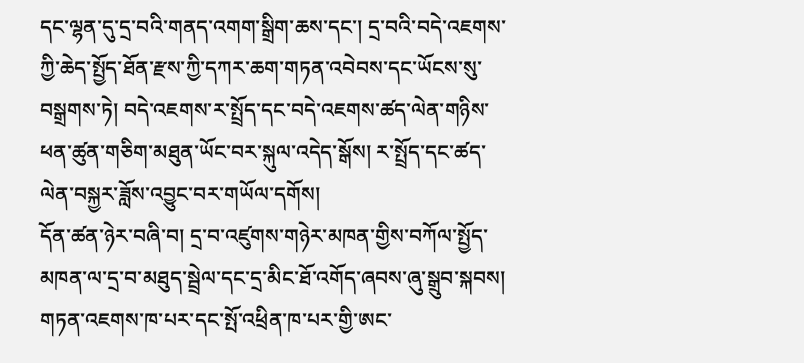དང་ལྷན་དུ་དྲ་བའི་གནད་འགག་སྒྲིག་ཆས་དང་། དྲ་བའི་བདེ་འཇགས་ཀྱི་ཆེད་སྤྱོད་ཐོན་རྫས་ཀྱི་དཀར་ཆག་གཏན་འབེབས་དང་ཡོངས་སུ་བསྒྲགས་ཏེ། བདེ་འཇགས་ར་སྤྲོད་དང་བདེ་འཇགས་ཚད་ལེན་གཉིས་ཕན་ཚུན་གཅིག་མཐུན་ཡོང་བར་སྐུལ་འདེད་སྒོས། ར་སྤྲོད་དང་ཚད་ལེན་བསྐྱར་ཟློས་འབྱུང་བར་གཡོལ་དགོས།
དོན་ཚན་ཉེར་བཞི་བ། དྲ་བ་འཛུགས་གཉེར་མཁན་གྱིས་བཀོལ་སྤྱོད་མཁན་ལ་དྲ་བ་མཐུད་སྦྲེལ་དང་དྲ་མིང་ཐོ་འགོད་ཞབས་ཞུ་སྒྲུབ་སྐབས། གཏན་འཇགས་ཁ་པར་དང་སྤོ་འཕྲིན་ཁ་པར་གྱི་ཨང་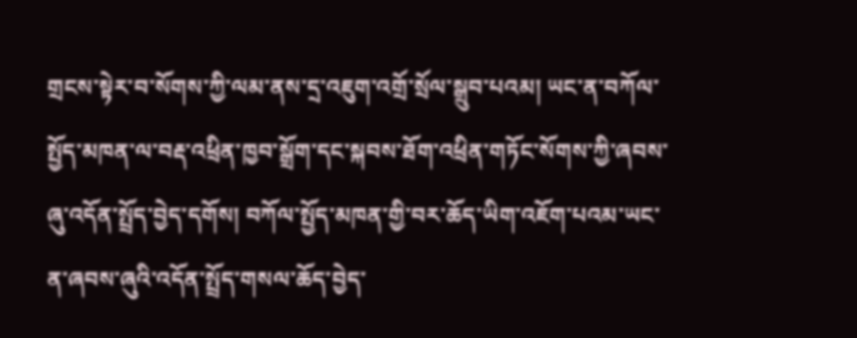གྲངས་སྟེར་བ་སོགས་ཀྱི་ལམ་ནས་དྲ་འཇུག་འགྲོ་སྲོལ་སྒྲུབ་པའམ། ཡང་ན་བཀོལ་སྤྱོད་མཁན་ལ་བརྡ་འཕྲིན་ཁྱབ་སྒྲོག་དང་སྐབས་ཐོག་འཕྲིན་གཏོང་སོགས་ཀྱི་ཞབས་ཞུ་འདོན་སྤྲོད་བྱེད་དགོས། བཀོལ་སྤྱོད་མཁན་གྱི་བར་ཆོད་ཡིག་འཇོག་པའམ་ཡང་ན་ཞབས་ཞུའི་འདོན་སྤྲོད་གསལ་ཆོད་བྱེད་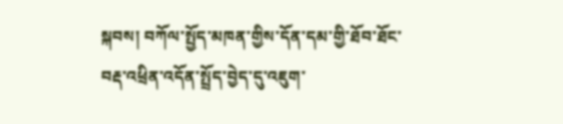སྐབས། བཀོལ་སྤྱོད་མཁན་གྱིས་དོན་དམ་གྱི་ཐོབ་ཐོང་བརྡ་འཕྲིན་འདོན་སྤྲོད་བྱེད་དུ་འཇུག་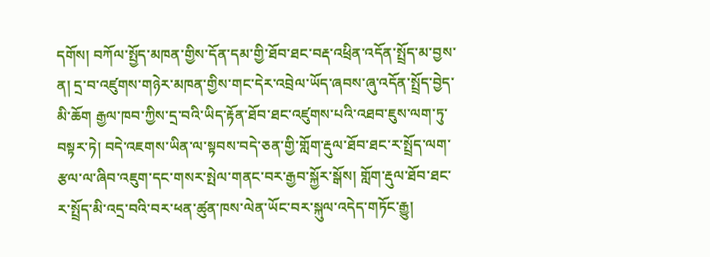དགོས། བཀོལ་སྤྱོད་མཁན་གྱིས་དོན་དམ་གྱི་ཐོབ་ཐང་བརྡ་འཕྲིན་འདོན་སྤྲོད་མ་བྱས་ན། དྲ་བ་འཛུགས་གཉེར་མཁན་གྱིས་གང་དེར་འབྲེལ་ཡོད་ཞབས་ཞུ་འདོན་སྤྲོད་བྱེད་མི་ཆོག རྒྱལ་ཁབ་ཀྱིས་དྲ་བའི་ཡིད་རྟོན་ཐོབ་ཐང་འཛུགས་པའི་འཐབ་ཇུས་ལག་ཏུ་བསྟར་ཏེ། བདེ་འཇགས་ཡིན་ལ་སྟབས་བདེ་ཅན་གྱི་གློག་རྡུལ་ཐོབ་ཐང་ར་སྤྲོད་ལག་རྩལ་ལ་ཞིབ་འཇུག་དང་གསར་སྤེལ་གནང་བར་རྒྱབ་སྐྱོར་སྒོས། གློག་རྡུལ་ཐོབ་ཐང་ར་སྤྲོད་མི་འདྲ་བའི་བར་ཕན་ཚུན་ཁས་ལེན་ཡོང་བར་སྐུལ་འདེད་གཏོང་རྒྱུ།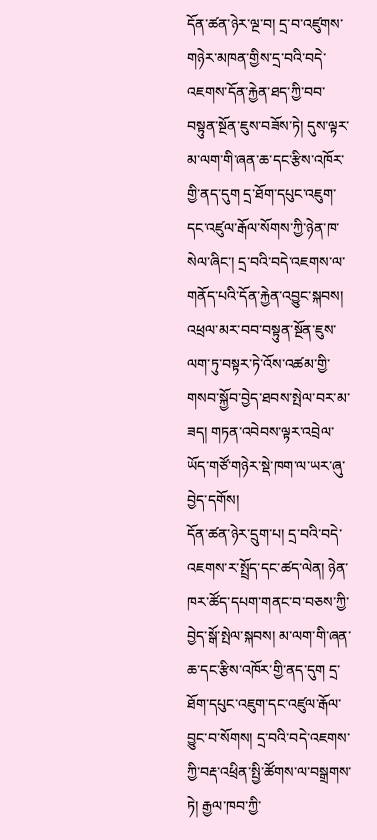དོན་ཚན་ཉེར་ལྔ་བ། དྲ་བ་འཛུགས་གཉེར་མཁན་གྱིས་དྲ་བའི་བདེ་འཇགས་དོན་རྐྱེན་ཐད་ཀྱི་བབ་བསྟུན་སྔོན་ཇུས་བཟོས་ཏེ། དུས་ལྟར་མ་ལག་གི་ཞན་ཆ་དང་རྩིས་འཁོར་གྱི་ནད་དུག དྲ་ཐོག་དཔུང་འཇུག་དང་འཛུལ་རྒོལ་སོགས་ཀྱི་ཉེན་ཁ་སེལ་ཞིང་། དྲ་བའི་བདེ་འཇགས་ལ་གནོད་པའི་དོན་རྐྱེན་འབྱུང་སྐབས། འཕྲལ་མར་བབ་བསྟུན་སྔོན་ཇུས་ལག་ཏུ་བསྟར་ཏེ་འོས་འཚམ་གྱི་གསབ་སྐྱོབ་བྱེད་ཐབས་སྤེལ་བར་མ་ཟད། གཏན་འབེབས་ལྟར་འབྲེལ་ཡོད་གཙོ་གཉེར་སྡེ་ཁག་ལ་ཡར་ཞུ་བྱེད་དགོས།
དོན་ཚན་ཉེར་དྲུག་པ། དྲ་བའི་བདེ་འཇགས་ར་སྤྲོད་དང་ཚད་ལེན། ཉེན་ཁར་ཚོད་དཔག་གནང་བ་བཅས་ཀྱི་བྱེད་སྒོ་སྤེལ་སྐབས། མ་ལག་གི་ཞན་ཆ་དང་རྩིས་འཁོར་གྱི་ནད་དུག དྲ་ཐོག་དཔུང་འཇུག་དང་འཛུལ་རྒོལ་བྱུང་བ་སོགས། དྲ་བའི་བདེ་འཇགས་ཀྱི་བརྡ་འཕྲིན་སྤྱི་ཚོགས་ལ་བསྒྲགས་ཏེ། རྒྱལ་ཁབ་ཀྱི་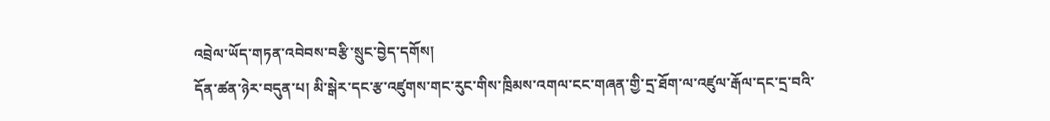འབྲེལ་ཡོད་གཏན་འབེབས་བརྩི་སྲུང་བྱེད་དགོས།
དོན་ཚན་ཉེར་བདུན་པ། མི་སྒེར་དང་རྩ་འཛུགས་གང་རུང་གིས་ཁྲིམས་འགལ་ངང་གཞན་གྱི་དྲ་ཐོག་ལ་འཛུལ་རྒོལ་དང་དྲ་བའི་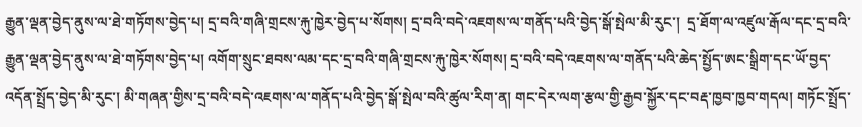རྒྱུན་ལྡན་བྱེད་ནུས་ལ་ཐེ་གཏོགས་བྱེད་པ། དྲ་བའི་གཞི་གྲངས་རྐུ་ཁྱེར་བྱེད་པ་སོགས། དྲ་བའི་བདེ་འཇགས་ལ་གནོད་པའི་བྱེད་སྒོ་སྤེལ་མི་རུང་།  དྲ་ཐོག་ལ་འཛུལ་རྒོལ་དང་དྲ་བའི་རྒྱུན་ལྡན་བྱེད་ནུས་ལ་ཐེ་གཏོགས་བྱེད་པ། འགོག་སྲུང་ཐབས་ལམ་དང་དྲ་བའི་གཞི་གྲངས་རྐུ་ཁྱེར་སོགས། དྲ་བའི་བདེ་འཇགས་ལ་གནོད་པའི་ཆེད་སྤྱོད་ཨང་སྒྲིག་དང་ཡོ་བྱད་འདོན་སྤྲོད་བྱེད་མི་རུང་། མི་གཞན་གྱིས་དྲ་བའི་བདེ་འཇགས་ལ་གནོད་པའི་བྱེད་སྒོ་སྤེལ་བའི་ཚུལ་རིག་ན། གང་དེར་ལག་རྩལ་གྱི་རྒྱབ་སྐྱོར་དང་བརྡ་ཁྱབ་ཁྱབ་གདལ། གཏོང་སྤྲོད་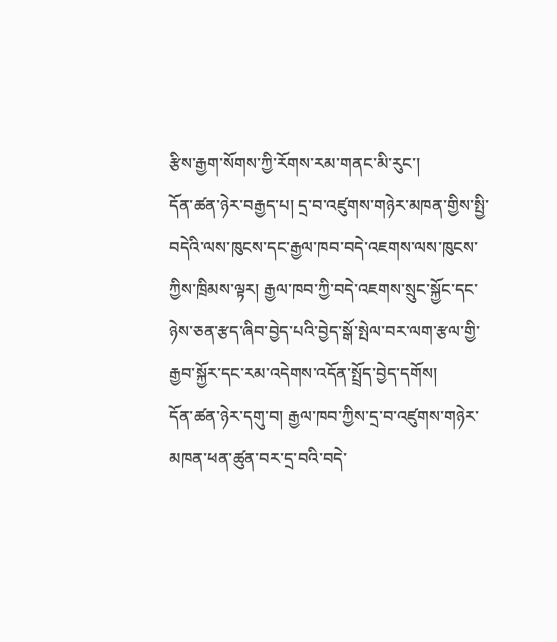རྩིས་རྒྱག་སོགས་ཀྱི་རོགས་རམ་གནང་མི་རུང་།
དོན་ཚན་ཉེར་བརྒྱད་པ། དྲ་བ་འཛུགས་གཉེར་མཁན་གྱིས་སྤྱི་བདེའི་ལས་ཁུངས་དང་རྒྱལ་ཁབ་བདེ་འཇགས་ལས་ཁུངས་ཀྱིས་ཁྲིམས་ལྟར། རྒྱལ་ཁབ་ཀྱི་བདེ་འཇགས་སྲུང་སྐྱོང་དང་ཉེས་ཅན་རྩད་ཞིབ་བྱེད་པའི་བྱེད་སྒོ་སྤེལ་བར་ལག་རྩལ་གྱི་རྒྱབ་སྐྱོར་དང་རམ་འདེགས་འདོན་སྤྲོད་བྱེད་དགོས།
དོན་ཚན་ཉེར་དགུ་བ། རྒྱལ་ཁབ་ཀྱིས་དྲ་བ་འཛུགས་གཉེར་མཁན་ཕན་ཚུན་བར་དྲ་བའི་བདེ་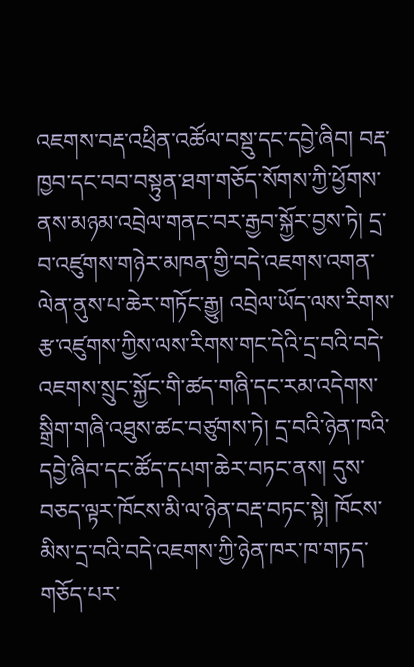འཇགས་བརྡ་འཕྲིན་འཚོལ་བསྡུ་དང་དབྱེ་ཞིབ། བརྡ་ཁྱབ་དང་བབ་བསྟུན་ཐག་གཅོད་སོགས་ཀྱི་ཕྱོགས་ནས་མཉམ་འབྲེལ་གནང་བར་རྒྱབ་སྐྱོར་བྱས་ཏེ། དྲ་བ་འཛུགས་གཉེར་མཁན་གྱི་བདེ་འཇགས་འགན་ལེན་ནུས་པ་ཆེར་གཏོང་རྒྱུ། འབྲེལ་ཡོད་ལས་རིགས་རྩ་འཛུགས་ཀྱིས་ལས་རིགས་གང་དེའི་དྲ་བའི་བདེ་འཇགས་སྲུང་སྐྱོང་གི་ཚད་གཞི་དང་རམ་འདེགས་སྒྲིག་གཞི་འཐུས་ཚང་བཙུགས་ཏེ། དྲ་བའི་ཉེན་ཁའི་དབྱེ་ཞིབ་དང་ཚོད་དཔག་ཆེར་བཏང་ནས། དུས་བཅད་ལྟར་ཁོངས་མི་ལ་ཉེན་བརྡ་བཏང་སྟེ། ཁོངས་མིས་དྲ་བའི་བདེ་འཇགས་ཀྱི་ཉེན་ཁར་ཁ་གཏད་གཅོད་པར་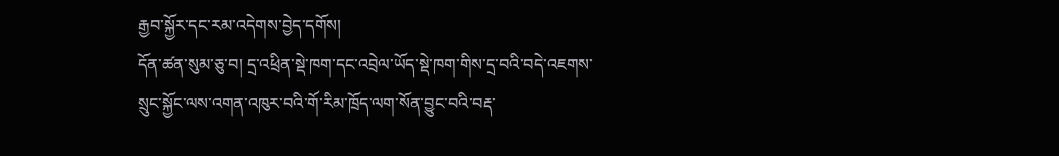རྒྱབ་སྐྱོར་དང་རམ་འདེགས་བྱེད་དགོས།
དོན་ཚན་སུམ་ཅུ་བ། དྲ་འཕྲིན་སྡེ་ཁག་དང་འབྲེལ་ཡོད་སྡེ་ཁག་གིས་དྲ་བའི་བདེ་འཇགས་སྲུང་སྐྱོང་ལས་འགན་འཁུར་བའི་གོ་རིམ་ཁྲོད་ལག་སོན་བྱུང་བའི་བརྡ་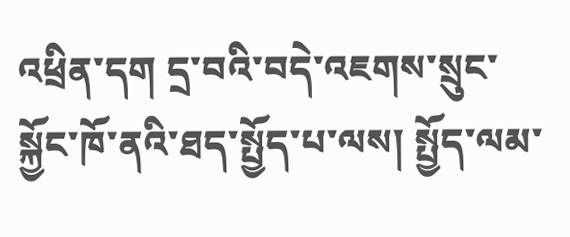འཕྲིན་དག དྲ་བའི་བདེ་འཇགས་སྲུང་སྐྱོང་ཁོ་ནའི་ཐད་སྤྱོད་པ་ལས། སྤྱོད་ལམ་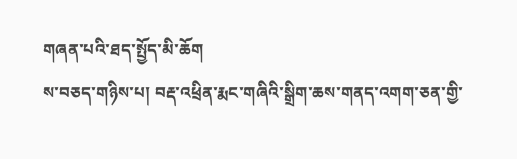གཞན་པའི་ཐད་སྤྱོད་མི་ཆོག
ས་བཅད་གཉིས་པ། བརྡ་འཕྲིན་རྨང་གཞིའི་སྒྲིག་ཆས་གནད་འགག་ཅན་གྱི་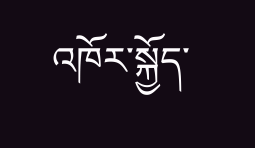འཁོར་སྐྱོད་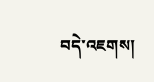བདེ་འཇགས།